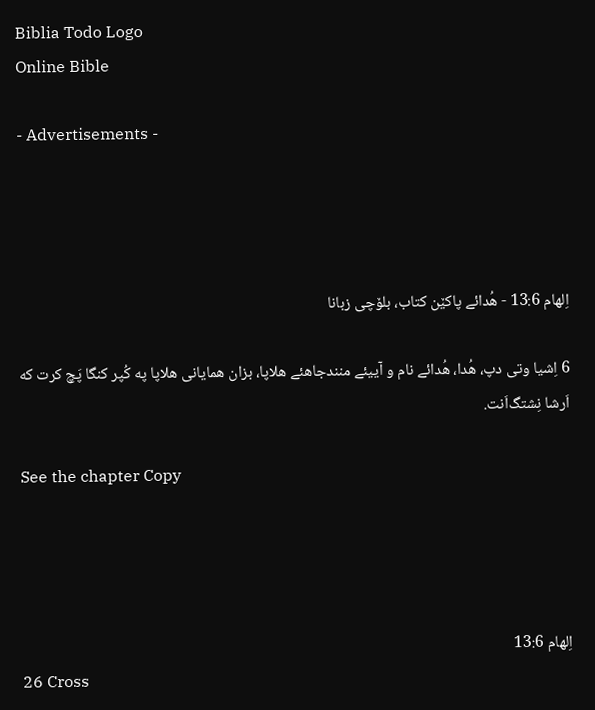Biblia Todo Logo
Online Bible

- Advertisements -




اِلهام 13:6 - هُدائے پاکێن کتاب، بلۆچی زبانا

6 اِشیا وتی دپ، هُدا، هُدائے نام و آییئے منندجاهئے هلاپا، بزان همایانی هلاپا په کُپر کنگا پَچ کرت که اَرشا نِشتگ‌اَنت.

See the chapter Copy




اِلهام 13:6
26 Cross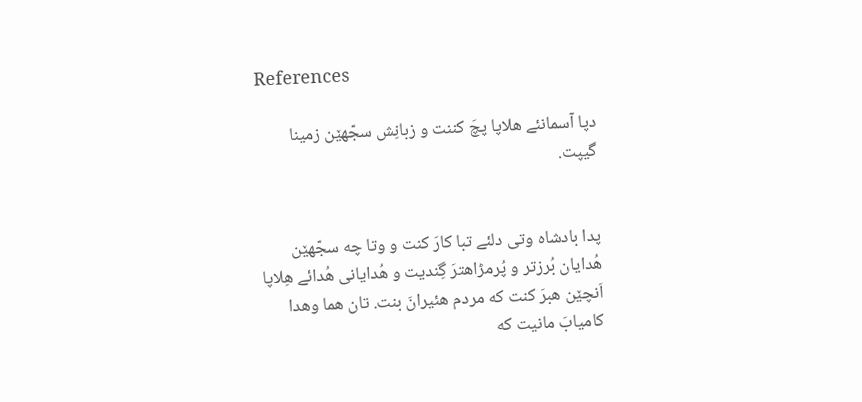References

دپا آسمانئے هلاپا پچَ کننت و زبانِش سجّهێن زمینا گیپت.


پدا بادشاه وتی دلئے تبا کارَ کنت و وتا چه سجّهێن هُدایان بُرزتر و پُرمڑاهترَ گِندیت و هُدایانی هُدائے هِلاپا اَنچێن هبرَ کنت که مردم هئیرانَ بنت. تان هما وهدا کامیابَ مانیت که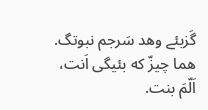گَزبئے وهد سَرجم نبوتگ. هما چیزّ که بئیگی اَنت، اَلّمَ بنت.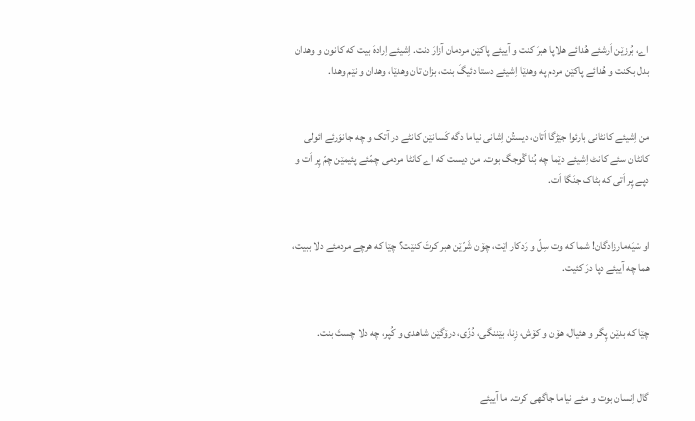اے، بُرزێن اَرشئے هُدائے هلاپا هبرَ کنت و آییئے پاکێن مردمان آزارَ دنت. اِشیئے اِرادهَ بیت که کانون و وهدان بدل بکنت و هُدائے پاکێن مردم په وهدێا اِشیئے دستا دئیگَ بنت، بزان تان وهدێا، وهدان و نێم وهدا.


من اِشیئے کانٹانی بارئوا جێڑگا اَتان، دیستُن اِشانی نیاما دگه کَسانێن کانٹے در آتک و چه جانوَرئے ائولی کانٹان سئے کانٹ اِشیئے دێما چه بُنا گْوجگ بوت. من دیست که اے کانٹا مردمی چمّئے پئیمێن چمّ پِر اَت و دپے پِر اَتی که بٹاک جنَگا اَت.


او سْیَه‌مارزادگان! شما که وت سِلّ و رَدکار اێت، چۆن شَرّێن هبر کرتَ کنێت؟ چێا که هرچے مردمئے دلا ببیت، هما چه آییئے دپا درَ کئیت.


چێا که بدێن پِگر و هئیال، هۆن و کۆش، زِنا، بێننگی، دُزّی، درۆگێن شاهدی و کُپر، چه دلا چستَ بنت.


گال اِنسان بوت و مئے نیاما جاگهی کرت. ما آییئے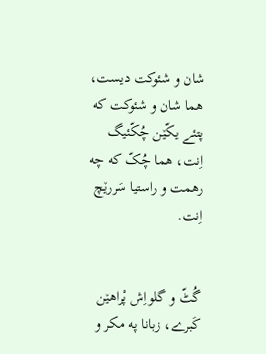شان و شئوکت دیست، هما شان و شئوکت که پتئے یکّێن چُکّئیگ اِنت، هما چُکّ که چه رهمت و راستیا سَررێچ اِنت.


گُٹّ و گلواِش پْراهێن کَبرے، زبانا په مکر و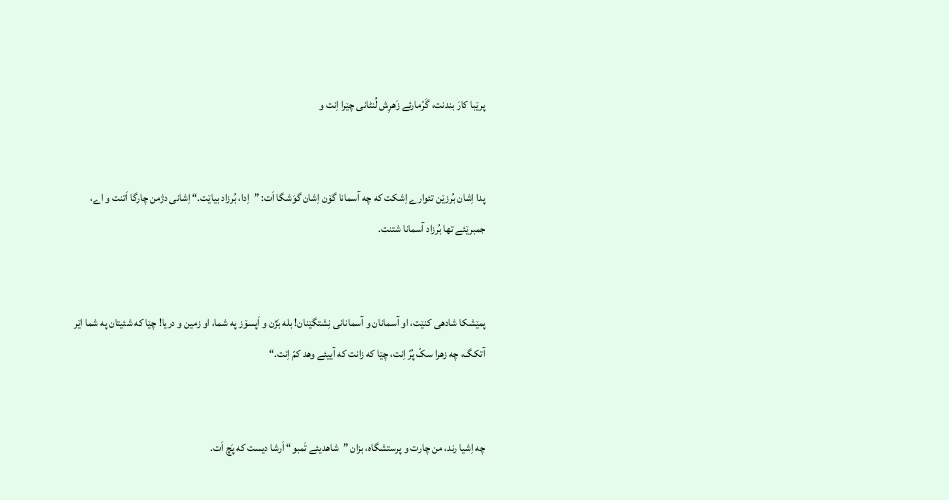پرێبا کارَ بندنت، گَرّمارئے زَهرِش لُنٹانی چێرا اِنت و


پدا اِشان بُرزێن تئوارے اِشکت که چه آسمانا گۆن اِشان گوَشگا اَت: ”اِدا، بُرزاد بیاێت.“ اِشانی دژمن چارگا اَتنت و اے، جمبرێئے تها بُرزاد آسمانا شتنت.


پمێشکا شادهی کنێت، او آسمانان و آسمانانی نِشتگێنان! بله بَژن و اَپسۆز په شما، او زمین و دریا! چێا که شئیتان په شما اێر آتکگ، چه زهرا سکّ پُرّ اِنت، چێا که زانت که آییئے وهد کمّ اِنت.“


چه اِشیا رند، من چارت و پرستشگاه، بزان ”شاهدیئے تَمبو“ اَرشا دیست که پَچ اَت.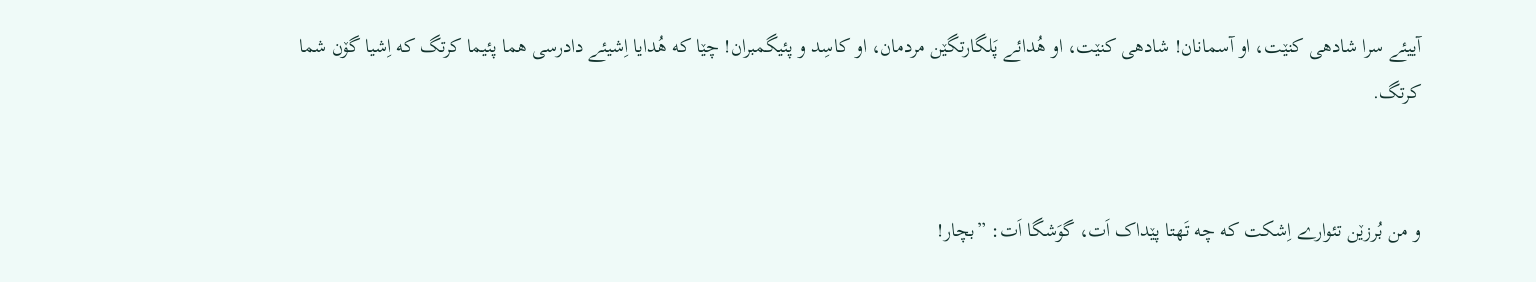آییئے سرا شادهی کنێت، او آسمانان! شادهی کنێت، او هُدائے پَلگارتگێن مردمان، او کاسِد و پئیگمبران! چێا که هُدایا اِشیئے دادرسی هما پئیما کرتگ که اِشیا گۆن شما کرتگ.


و من بُرزێن تئوارے اِشکت که چه تَهتا پێداک اَت، گوَشگا اَت: ”بچار!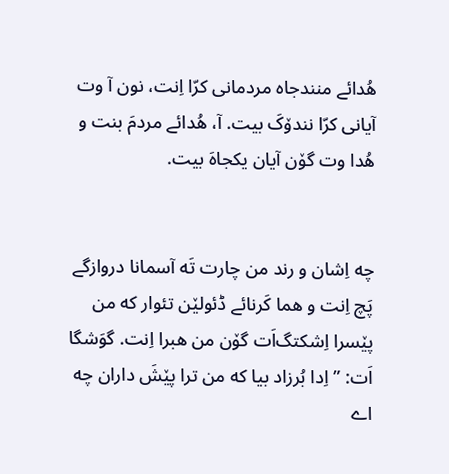هُدائے منندجاه مردمانی کرّا اِنت، نون آ وت آیانی کرّا نندۆکَ بیت. آ، هُدائے مردمَ بنت و هُدا وت گۆن آیان یکجاهَ بیت.


چه اِشان و رند من چارت تَه آسمانا دروازگے پَچ اِنت و هما کَرنائے ڈئولێن تئوار که من پێسرا اِشکتگ‌اَت گۆن من هبرا اِنت. گوَشگا اَت: ”اِدا بُرزاد بیا که من ترا پێشَ داران چه اے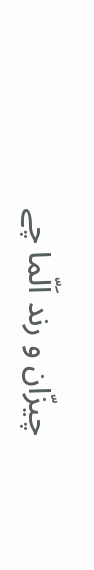چیزّان و رند اَلّما چے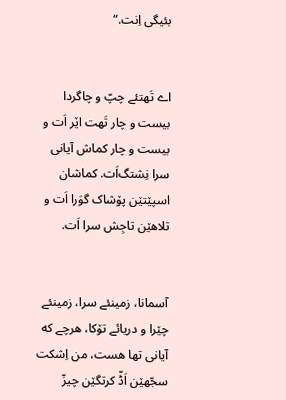بئیگی اِنت.“


اے تَهتئے چپّ و چاگردا بیست و چار تَهت اێر اَت و بیست و چار کماش آیانی سرا نِشتگ‌اَت. کماشان اسپێتێن پۆشاک گوَرا اَت و تلاهێن تاجِش سرا اَت.


آسمانا، زمینئے سرا، زمینئے چێرا و دریائے تۆکا، هرچے که آیانی تها هست، من اِشکت سجّهێن اَڈّ کرتگێن چیزّ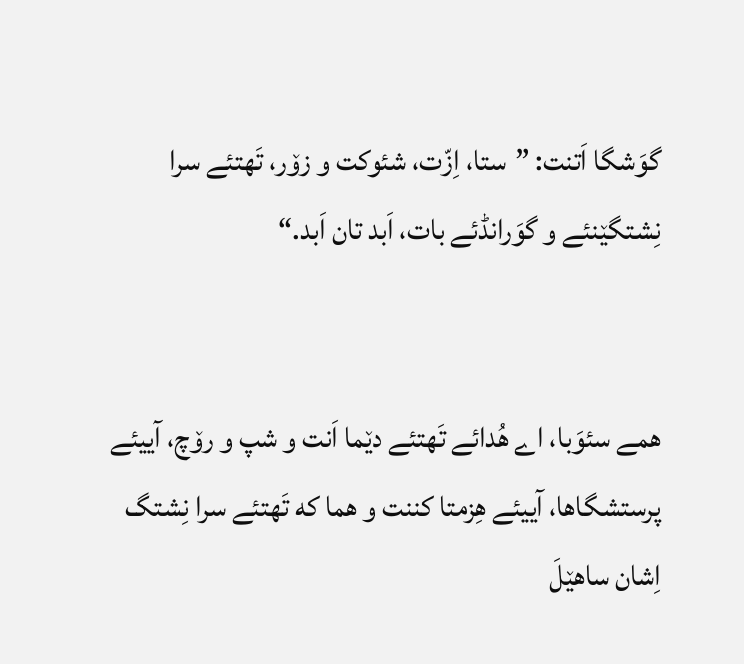گوَشگا اَتنت: ”ستا، اِزّت، شئوکت و زۆر، تَهتئے سرا نِشتگێنئے و گوَرانڈئے بات، اَبد تان اَبد.“


همے سئوَبا، اے هُدائے تَهتئے دێما اَنت و شپ و رۆچ، آییئے پرستشگاها، آییئے هِزمتا کننت و هما که تَهتئے سرا نِشتگ اِشان ساهێلَ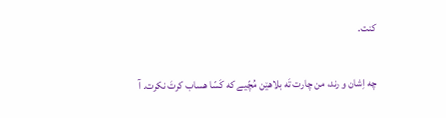کنت.


چه اِشان و رند، من چارت تَه بلاهێن مُچّیے که کَسّا هساب کرتَ نکرت. آ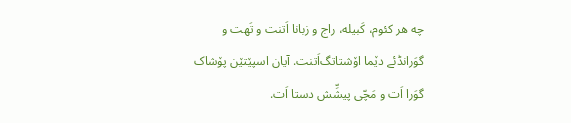چه هر کئوم، کَبیله، راج و زبانا اَتنت و تَهت و گوَرانڈئے دێما اۆشتاتگ‌اَتنت. آیان اسپێتێن پۆشاک گوَرا اَت و مَچّی پیشِّش دستا اَت.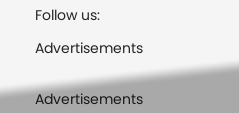Follow us:

Advertisements


Advertisements